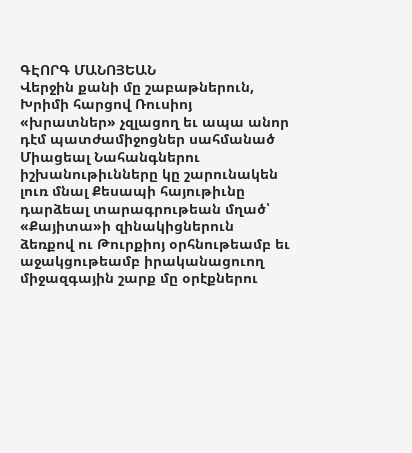ԳԷՈՐԳ ՄԱՆՈՅԵԱՆ
Վերջին քանի մը շաբաթներուն, Խրիմի հարցով Ռուսիոյ «խրատներ» չզլացող եւ ապա անոր դէմ պատժամիջոցներ սահմանած Միացեալ Նահանգներու իշխանութիւնները կը շարունակեն լուռ մնալ Քեսապի հայութիւնը դարձեալ տարագրութեան մղած՝ «Քայիտա»ի զինակիցներուն ձեռքով ու Թուրքիոյ օրհնութեամբ եւ աջակցութեամբ իրականացուող միջազգային շարք մը օրէքներու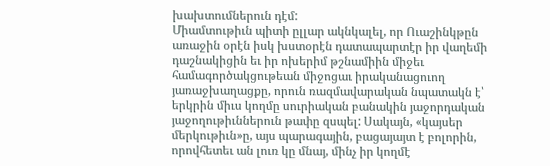խախտումներուն դէմ:
Միամտութիւն պիտի ըլլար ակնկալել, որ Ուաշինկթըն առաջին օրէն իսկ խստօրէն դատապարտէր իր վաղեմի դաշնակիցին եւ իր ոխերիմ թշնամիին միջեւ համագործակցութեան միջոցաւ իրականացուող յառաջխաղացքը, որուն ռազմավարական նպատակն է՝ երկրին միւս կողմը սուրիական բանակին յաջորդական յաջողութիւններուն թափը զսպել: Սակայն, «կայսեր մերկութիւն»ը, այս պարագային, բացայայտ է բոլորին, որովհետեւ ան լուռ կը մնայ, մինչ իր կողմէ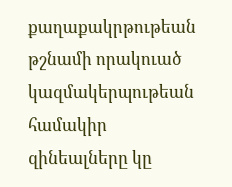քաղաքակրթութեան թշնամի որակուած կազմակերպութեան համակիր զինեալները կը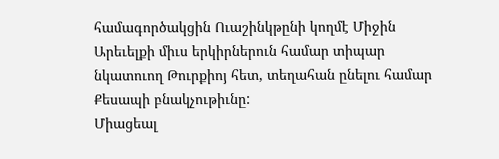համագործակցին Ուաշինկթընի կողմէ Միջին Արեւելքի միւս երկիրներուն համար տիպար նկատուող Թուրքիոյ հետ, տեղահան ընելու համար Քեսապի բնակչութիւնը:
Միացեալ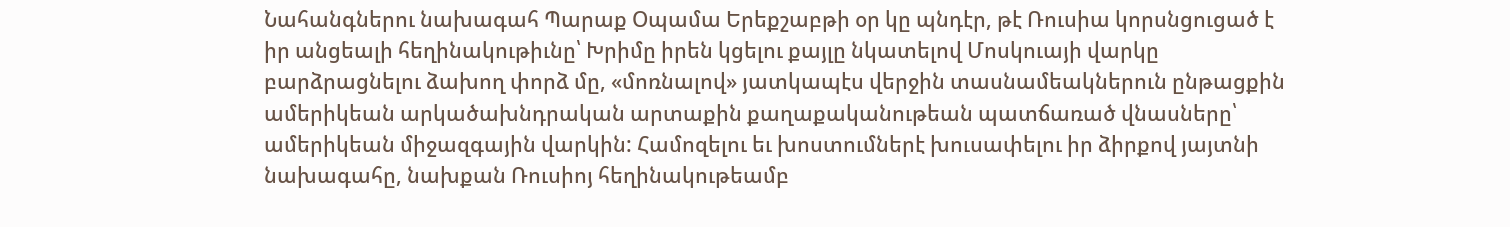Նահանգներու նախագահ Պարաք Օպամա Երեքշաբթի օր կը պնդէր, թէ Ռուսիա կորսնցուցած է իր անցեալի հեղինակութիւնը՝ Խրիմը իրեն կցելու քայլը նկատելով Մոսկուայի վարկը բարձրացնելու ձախող փորձ մը, «մոռնալով» յատկապէս վերջին տասնամեակներուն ընթացքին ամերիկեան արկածախնդրական արտաքին քաղաքականութեան պատճառած վնասները՝ ամերիկեան միջազգային վարկին: Համոզելու եւ խոստումներէ խուսափելու իր ձիրքով յայտնի նախագահը, նախքան Ռուսիոյ հեղինակութեամբ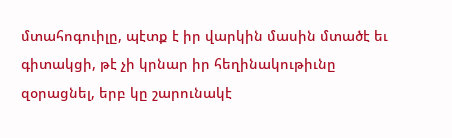մտահոգուիլը, պէտք է իր վարկին մասին մտածէ եւ գիտակցի, թէ չի կրնար իր հեղինակութիւնը զօրացնել, երբ կը շարունակէ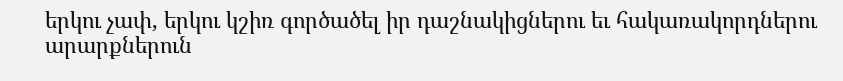երկու չափ, երկու կշիռ գործածել իր դաշնակիցներու եւ հակառակորդներու արարքներուն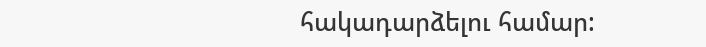հակադարձելու համար: